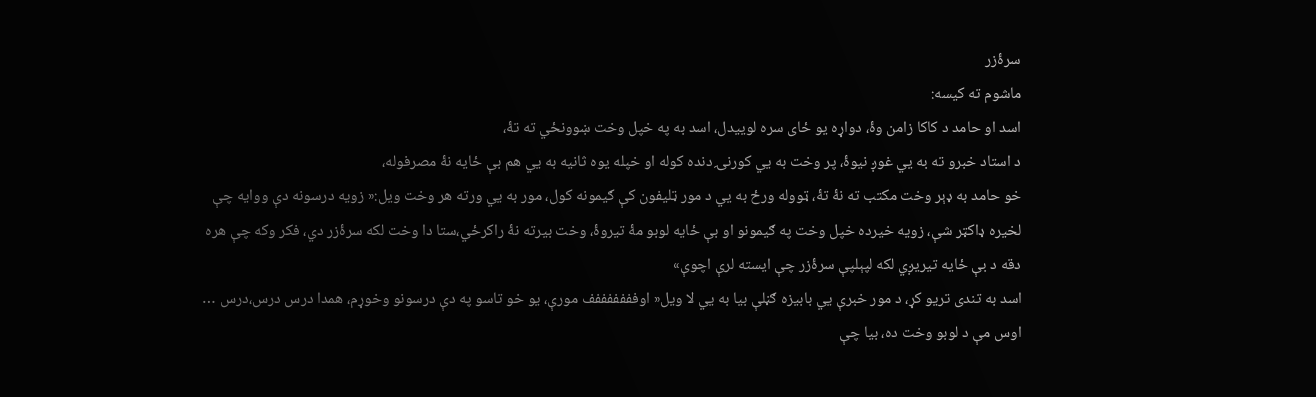سرۀزر
ماشوم ته کيسه:
اسد او حامد د کاکا زامن وۀ، دواړه يو ځای سره لوييدل، اسد به په خپل وخت ښوونځي ته تۀ،
د استاد خبرو ته به يي غوږ نيوۀ، پر وخت به يي کورنۍ دنده کوله او خپله يوه ثانيه به يي هم بې ځايه نۀ مصرفوله،
خو حامد به ډېر وخت مکتب ته نۀ تۀ، ټووله ورځ به يي د مور ټليفون کې ګيمونه کول، مور به يي ورته هر وخت ويل:« زويه درسونه دې ووايه چې لخيره ډاکټر شې، زويه خيرده خپل وخت په ګيمونو او بې ځايه لوبو مۀ تيروۀ، وخت بيرته نۀ راکرځي،ستا دا وخت لکه سرۀزر دي، فکر وکه چې هره دقه د بې ځايه تيريږي لکه لپېلپې سرۀزر چې ايسته لرې اچوې»
اسد به تندی تريو کړ، د مور خبرې يي بابيزه ګڼلې بیا به يي لا ويل« اوفففففففف مورې، يو خو تاسو په دې درسونو وخوړم، همدا درس درس،درس …
اوس مې د لوبو وخت ده، بیا چې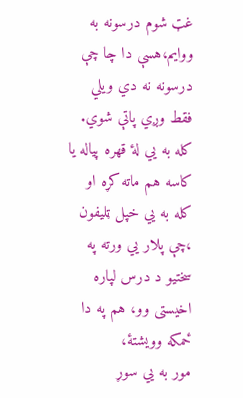غټ شوم درسونه به ووايم،هسې دا چا چې درسونه نه دي ويلي فقط وږي پاتې شوي.
کله به يي لۀ قهره پياله يا کاسه هم ماته کړه او کله به يي خپل ټليفون ،چې پلار يي ورته په سختيو د درس لپاره اخيستی وو، هم په دا ځمکه وويشتۀ،
مور به يي سوړ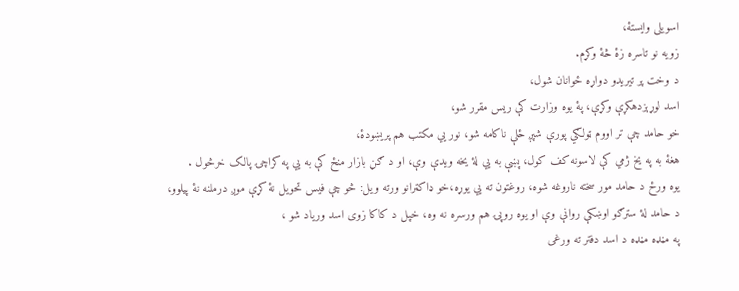اسويلی وايستۀ،
زويه نو تاسره زۀ څۀ وکړم.
د وخت پر تيريدو دواړه ځوانان شول،
اسد لوړېزدهکړې وکړې، پۀ يوه وزارت کې ريس مقرر شو،
خو حامد چې تر اووم ټولګي پورې شپږ ځلې ناکامه شو، نور يي مکتب هم پريښودۀ،
هغۀ به په يخ ژمي کې لاسونه کف کول، پښې به يي لۀ يخه ويدې وې، او د ګڼ بازار منځ کې به يي په کراچۍ پالک خرڅول .
يوه ورځ د حامد مور سخته ناروغه شوه، روغتون ته يي يوړه،خو ډاکټرانو ورته ويل: څو چې فيس تحويل نۀ کړې موږ درملنه نۀ پيلوو،
د حامد لۀ سترګو اوښکې روانې وې او يوه روپۍ هم ورسره نه وه، خپل د کاکا زوی اسد ورياد شو ،
په مڼډه مڼډه د اسد دفتر ته ورغی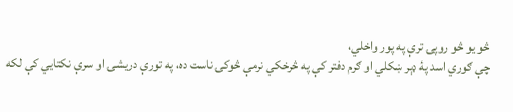څو يو څو روپۍ ترې په پور واخلي،
چې ګوري اسد پۀ ډېر ښکلي او ګرم دفتر کې په څرخکي نرمې څوکۍ ناست ده، په تورې دريشۍ او سرې نکتايي کې لکه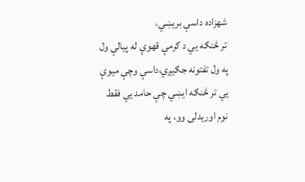شهزاده داسې بريښي،
تر څنګه يي د ګرمې قهوې له پيالې ول په ول تفتونه جګيږي،داسې وچې ميوې يي تر څنګه ايښي چې حامد يي فقط نوم اوريدلی وو، په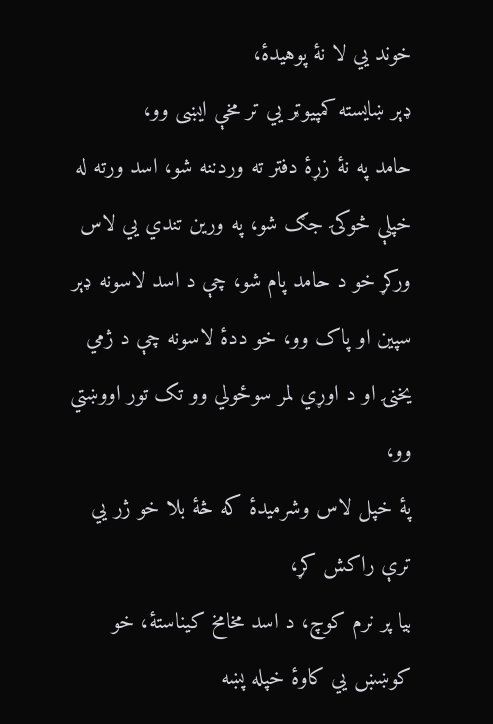خوند يي لا نۀ پوهيدۀ،
ډېر ښايسته کمپيوټر يي تر مخې ايښی وو،
حامد په نۀ زړۀ دفتر ته وردننه شو، اسد ورته له خپلې څوکۍ جګ شو، په ورين تندي يي لاس ورکړ خو د حامد پام شو، چې د اسد لاسونه ډېر سپين او پاک وو، خو ددۀ لاسونه چې د ژمي يخنۍ او د اوړي لمر سوځولي وو تک تور اووښتي وو،
پۀ خپل لاس وشرميدۀ که څۀ بلا خو ژر يي ترې راکش کړ،
بیا پر نرم کوچ، د اسد مخامخ کيناستۀ، خو کوښښ يي کاوۀ خپله پښه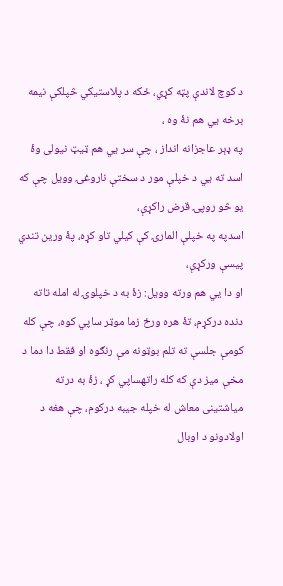د کوچ لاندې پټه کړي، ځکه د پلاستيکي څپلکې نيمه برخه يي هم نۀ وه ،
په ډېر عاجزانه انداز ، چې سر يي هم ټيټ نيولی وۀ اسد ته يي د خپلې مور د سختې ناروغۍ وويل چې که يو څو روپۍ قرض راکړې،
اسدپه په خپلې المارۍ کې کيلي تاو کړه، پۀ ورين تندي پيسې ورکړې،
او دا يي هم ورته وويل: زۀ به د خپلوۍ له امله تاته دنده درکړم، تۀ هره ورځ زما موټر ساپي کوه، چې کله کومې جلسې ته تلم بوټونه مې رنګوه او فقط دا دما د مخې ميز دې که کله راتهساپي کړ ، زۀ به درته مياشتينی معاش له خپله جيبه درکوم، چې هغه د اولادونو د اوبال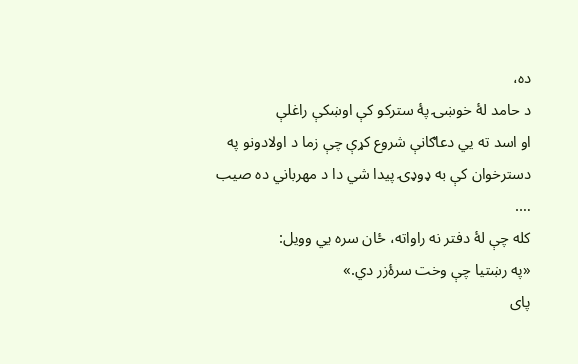ده،
د حامد لۀ خوښۍ پۀ سترکو کې اوښکې راغلې
او اسد ته يي دعاګانې شروع کړې چې زما د اولادونو په دسترخوان کې به ډوډۍ پيدا شي دا د مهرباني ده صیب ….
کله چې لۀ دفتر نه راواته، ځان سره يي وويل:
«په رښتيا چې وخت سرۀزر دي.»
پای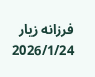فرزانه زيار
2026/1/24